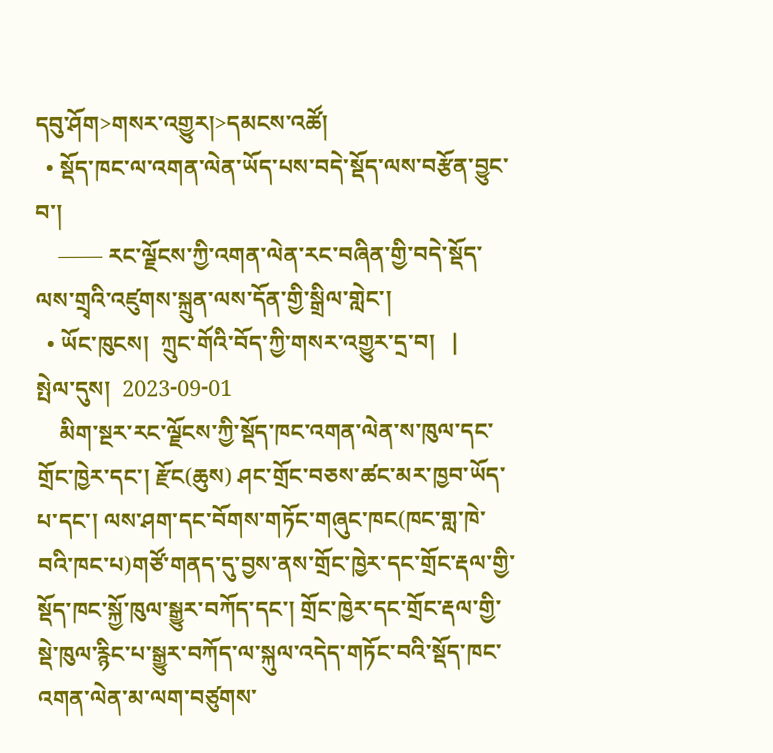དབུ་ཤོག>གསར་འགྱུར།>དམངས་འཚོ།
  • སྡོད་ཁང་ལ་འགན་ལེན་ཡོད་པས་བདེ་སྡོད་ལས་བརྩོན་བྱུང་བ་།
    —— རང་ལྗོངས་ཀྱི་འགན་ལེན་རང་བཞིན་གྱི་བདེ་སྡོད་ལས་གྲྭའི་འཛུགས་སྐྲུན་ལས་དོན་གྱི་སྒྲིལ་གླེང་།
  • ཡོང་ཁུངས།  ཀྲུང་གོའི་བོད་ཀྱི་གསར་འགྱུར་དྲ་བ།   |     སྤེལ་དུས།  2023-09-01
    མིག་སྔར་རང་ལྗོངས་ཀྱི་སྡོད་ཁང་འགན་ལེན་ས་ཁུལ་དང་གྲོང་ཁྱེར་དང་། རྫོང(ཆུས) ཤང་གྲོང་བཅས་ཚང་མར་ཁྱབ་ཡོད་པ་དང་། ལས་ཤག་དང་བོགས་གཏོང་གཞུང་ཁང(ཁང་གླ་ཁེ་བའི་ཁང་པ)གཙོ་གནད་དུ་བྱས་ནས་གྲོང་ཁྱེར་དང་གྲོང་རྡལ་གྱི་སྡོད་ཁང་སྐྱོ་ཁུལ་སྒྱུར་བཀོད་དང་། གྲོང་ཁྱེར་དང་གྲོང་རྡལ་གྱི་སྡེ་ཁུལ་རྙིང་པ་སྒྱུར་བཀོད་ལ་སྐུལ་འདེད་གཏོང་བའི་སྡོད་ཁང་འགན་ལེན་མ་ལག་བཙུགས་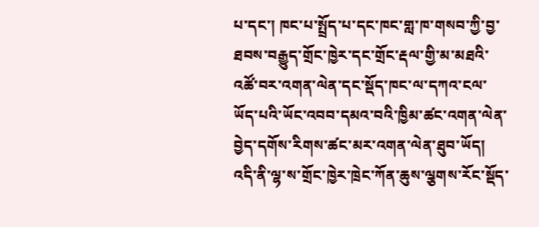པ་དང་། ཁང་པ་སྤྲོད་པ་དང་ཁང་གླ་ཁ་གསབ་ཀྱི་བྱ་ཐབས་བརྒྱུད་གྲོང་ཁྱེར་དང་གྲོང་རྡལ་གྱི་མ་མཐའི་འཚོ་བར་འགན་ལེན་དང་སྡོད་ཁང་ལ་དཀའ་ངལ་ཡོད་པའི་ཡོང་འབབ་དམའ་བའི་ཁྱིམ་ཚང་འགན་ལེན་བྱེད་དགོས་རིགས་ཚང་མར་འགན་ལེན་ཐུབ་ཡོད། འདི་ནི་ལྷ་ས་གྲོང་ཁྱེར་ཁྲེང་ཀོན་ཆུས་ལྕགས་རོང་སྡོད་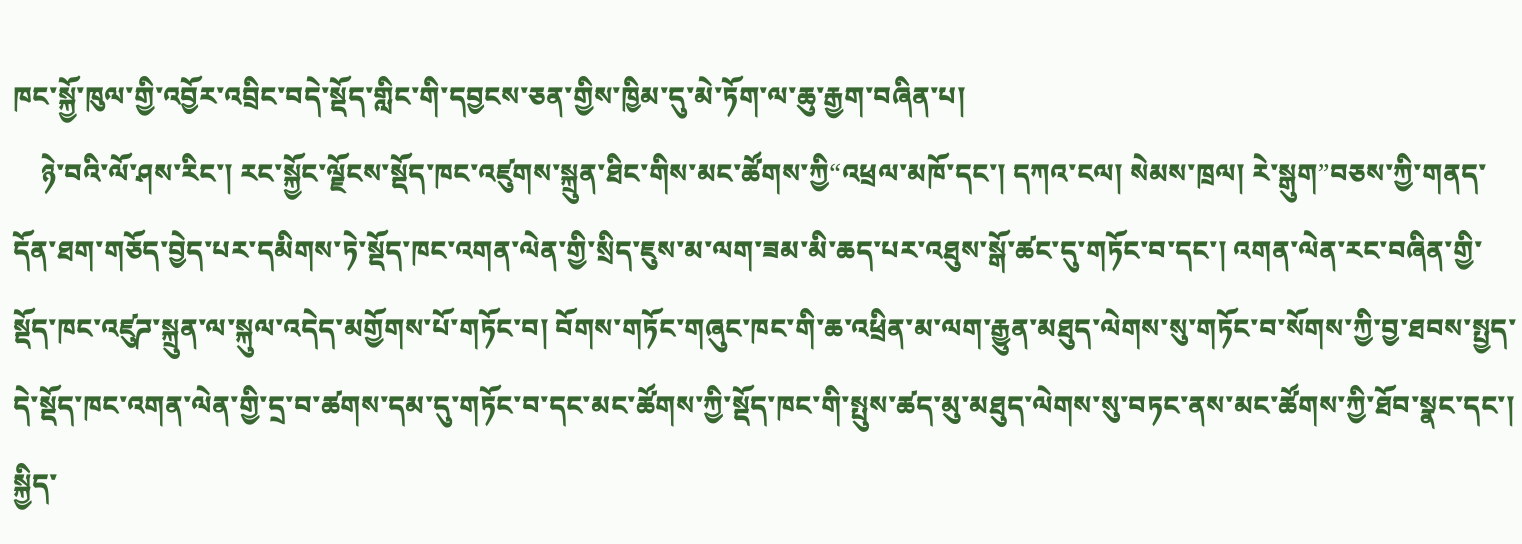ཁང་སྐྱོ་ཁུལ་གྱི་འབྱོར་འབྲིང་བདེ་སྡོད་གླིང་གི་དབྱངས་ཅན་གྱིས་ཁྱིམ་དུ་མེ་ཏོག་ལ་ཆུ་རྒྱག་བཞིན་པ།
    ཉེ་བའི་ལོ་ཤས་རིང་། རང་སྐྱོང་ལྗོངས་སྡོད་ཁང་འཛུགས་སྐྲུན་ཐིང་གིས་མང་ཚོགས་ཀྱི“འཕྲལ་མཁོ་དང་། དཀའ་ངལ། སེམས་ཁྲལ། རེ་སྒུག”བཅས་ཀྱི་གནད་དོན་ཐག་གཅོད་བྱེད་པར་དམིགས་ཏེ་སྡོད་ཁང་འགན་ལེན་གྱི་སྲིད་ཇུས་མ་ལག་ཟམ་མི་ཆད་པར་འཐུས་སྒོ་ཚང་དུ་གཏོང་བ་དང་། འགན་ལེན་རང་བཞིན་གྱི་སྡོད་ཁང་འཛུཌ་སྐྲུན་ལ་སྐུལ་འདེད་མགྱོགས་པོ་གཏོང་བ། བོགས་གཏོང་གཞུང་ཁང་གི་ཆ་འཕྲིན་མ་ལག་རྒྱུན་མཐུད་ལེགས་སུ་གཏོང་བ་སོགས་ཀྱི་བྱ་ཐབས་སྤྱད་དེ་སྡོད་ཁང་འགན་ལེན་གྱི་དྲ་བ་ཚགས་དམ་དུ་གཏོང་བ་དང་མང་ཚོགས་ཀྱི་སྡོད་ཁང་གི་སྤུས་ཚད་མུ་མཐུད་ལེགས་སུ་བཏང་ནས་མང་ཚོགས་ཀྱི་ཐོབ་སྣང་དང་། སྐྱིད་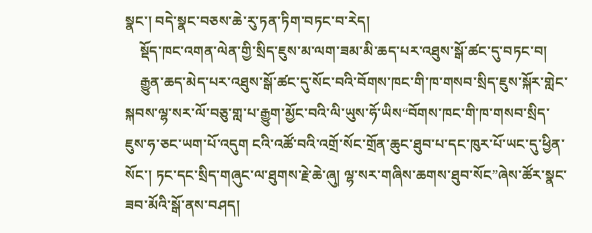སྣང་། བདེ་སྣང་བཅས་ཆེ་རུ་ཏན་ཏིག་བཏང་བ་རེད།
    སྡོད་ཁང་འགན་ལེན་གྱི་སྲིད་ཇུས་མ་ལག་ཟམ་མི་ཆད་པར་འཐུས་སྒོ་ཚང་དུ་བཏང་བ།
    རྒྱུན་ཆད་མེད་པར་འཐུས་སྒོ་ཚང་དུ་སོང་བའི་བོགས་ཁང་གི་ཁ་གསབ་སྲིད་ཇུས་སྐོར་གླེང་སྐབས་ལྷ་སར་ལོ་བཅུ་གླ་པ་རྒྱུག་མྱོང་བའི་ལི་ཡུས་ཧོ་ཡིས“བོགས་ཁང་གི་ཁ་གསབ་སྲིད་ཇུས་ཧ་ཅང་ཡག་པོ་འདུག ངའི་འཚོ་བའི་འགྲོ་སོང་གྲོན་ཆུང་ཐུབ་པ་དང་ཁུར་པོ་ཡང་དུ་ཕྱིན་སོང་། ཏང་དང་སྲིད་གཞུང་ལ་ཐུགས་རྗེ་ཆེ་ཞུ། ལྷ་སར་གཞིས་ཆགས་ཐུབ་སོང”ཞེས་ཚོར་སྣང་ཟབ་མོའི་སྒོ་ནས་བཤད།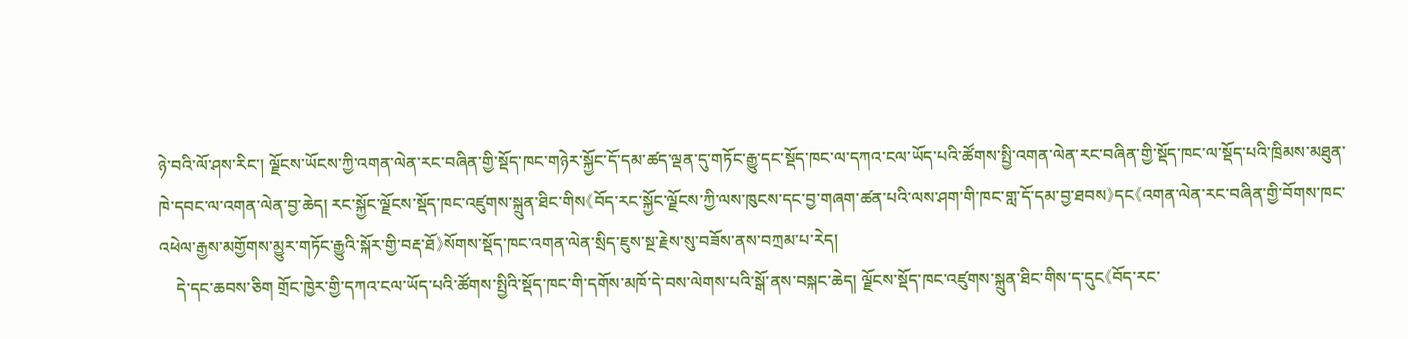ཉེ་བའི་ལོ་ཤས་རིང་། ལྗོངས་ཡོངས་ཀྱི་འགན་ལེན་རང་བཞིན་གྱི་སྡོད་ཁང་གཉེར་སྐྱོང་དོ་དམ་ཚད་ལྡན་དུ་གཏོང་རྒྱུ་དང་སྡོད་ཁང་ལ་དཀའ་ངལ་ཡོད་པའི་ཚོགས་སྤྱི་འགན་ལེན་རང་བཞིན་གྱི་སྡོད་ཁང་ལ་སྡོད་པའི་ཁྲིམས་མཐུན་ཁེ་དབང་ལ་འགན་ལེན་བྱ་ཆེད། རང་སྐྱོང་ལྗོངས་སྡོད་ཁང་འཛུགས་སྐྲུན་ཐིང་གིས《བོད་རང་སྐྱོང་ལྗོངས་ཀྱི་ལས་ཁུངས་དང་བྱ་གཞག་ཚན་པའི་ལས་ཤག་གི་ཁང་གླ་དོ་དམ་བྱ་ཐབས》དང《འགན་ལེན་རང་བཞིན་གྱི་བོགས་ཁང་འཕེལ་རྒྱས་མགྱོགས་མྱུར་གཏོང་རྒྱུའི་སྐོར་གྱི་བརྡ་ཐོ》སོགས་སྡོད་ཁང་འགན་ལེན་སྲིད་ཇུས་སྔ་རྗེས་སུ་བཟོས་ནས་བཀྲམ་པ་རེད།
    དེ་དང་ཆབས་ཅིག གྲོང་ཁྱེར་གྱི་དཀའ་ངལ་ཡོད་པའི་ཚོགས་སྤྱིའི་སྡོད་ཁང་གི་དགོས་མཁོ་དེ་བས་ལེགས་པའི་སྒོ་ནས་བསྐང་ཆེད། ལྗོངས་སྡོད་ཁང་འཛུགས་སྐྲུན་ཐིང་གིས་ད་དུང《བོད་རང་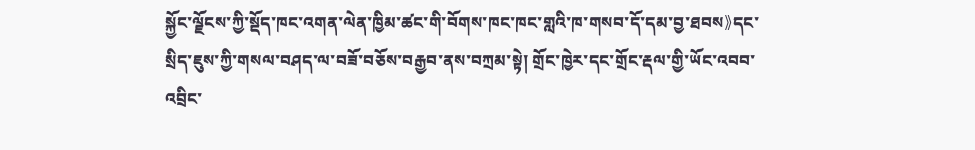སྐྱོང་ལྗོངས་ཀྱི་སྡོད་ཁང་འགན་ལེན་ཁྱིམ་ཚང་གི་བོགས་ཁང་ཁང་གླའི་ཁ་གསབ་དོ་དམ་བྱ་ཐབས》དང་སྲིད་ཇུས་ཀྱི་གསལ་བཤད་ལ་བཟོ་བཅོས་བརྒྱབ་ནས་བཀྲམ་སྟེ། གྲོང་ཁྱེར་དང་གྲོང་རྡལ་གྱི་ཡོང་འབབ་འབྲིང་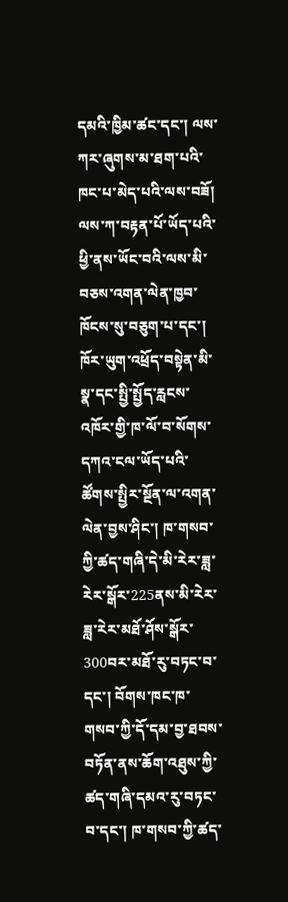དམའི་ཁྱིམ་ཚང་དང་། ལས་ཀར་ཞུགས་མ་ཐག་པའི་ཁང་པ་མེད་པའི་ལས་བཟོ། ལས་ཀ་བརྟན་པོ་ཡོད་པའི་ཕྱི་ནས་ཡོང་བའི་ལས་མི་བཅས་འགན་ལེན་ཁྱབ་ཁོངས་སུ་བཅུག་པ་དང་། ཁོར་ཡུག་འཕྲོད་བསྟེན་མི་སྣ་དང་སྤྱི་སྤྱོད་རླངས་འཁོར་གྱི་ཁ་ལོ་བ་སོགས་དཀའ་ངལ་ཡོད་པའི་ཚོགས་སྤྱིར་སྔོན་ལ་འགན་ལེན་བྱས་ཤིང་། ཁ་གསབ་ཀྱི་ཚད་གཞི་དེ་མི་རེར་ཟླ་རེར་སྒོར་225ནས་མི་རེར་ཟླ་རེར་མཐོ་ཤོས་སྒོར་300བར་མཐོ་རུ་བཏང་བ་དང་། བོགས་ཁང་ཁ་གསབ་ཀྱི་དོ་དམ་བྱ་ཐབས་བཏོན་ནས་ཆོག་འཐུས་ཀྱི་ཚད་གཞི་དམའ་རུ་བཏང་བ་དང་། ཁ་གསབ་ཀྱི་ཚད་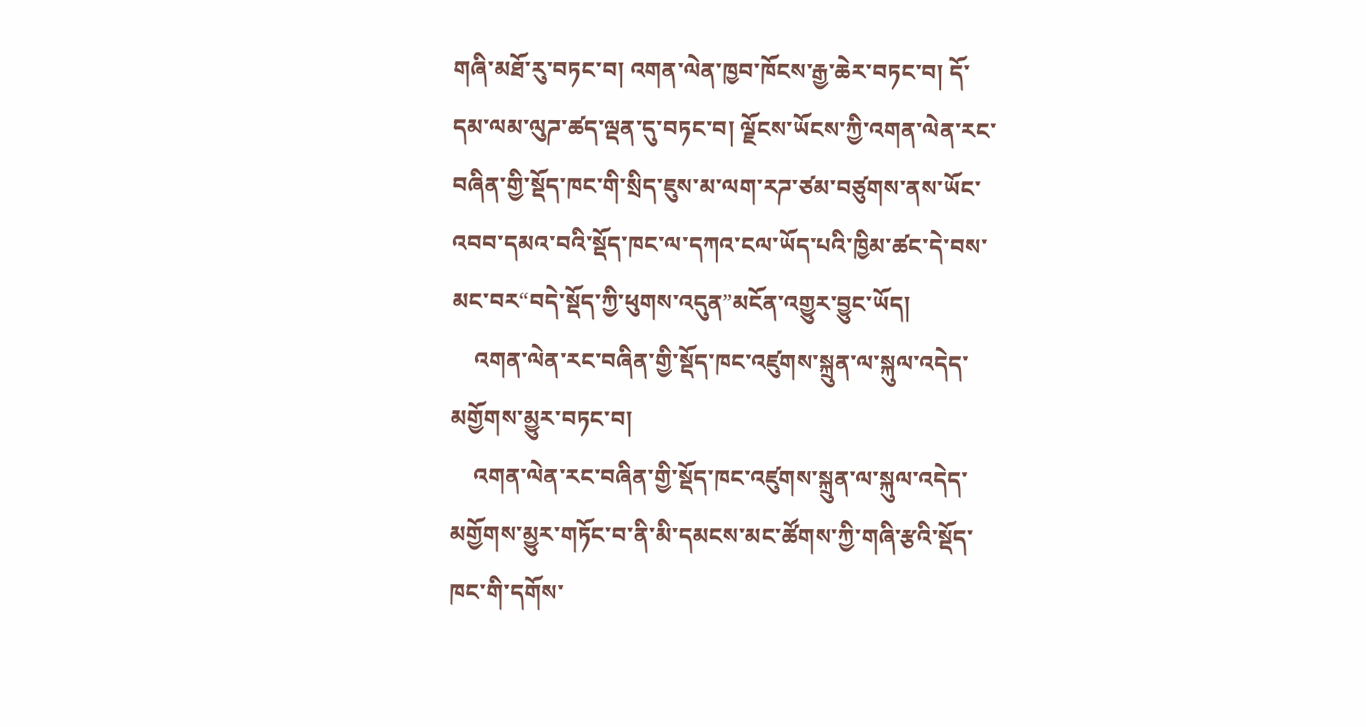གཞི་མཐོ་རུ་བཏང་བ། འགན་ལེན་ཁྱབ་ཁོངས་རྒྱ་ཆེར་བཏང་བ། དོ་དམ་ལམ་ལུཌ་ཚད་ལྡན་དུ་བཏང་བ། ལྗོངས་ཡོངས་ཀྱི་འགན་ལེན་རང་བཞིན་གྱི་སྡོད་ཁང་གི་སྲིད་ཇུས་མ་ལག་རཌ་ཙམ་བཙུགས་ནས་ཡོང་འབབ་དམའ་བའི་སྡོད་ཁང་ལ་དཀའ་ངལ་ཡོད་པའི་ཁྱིམ་ཚང་དེ་བས་མང་བར“བདེ་སྡོད་ཀྱི་ཕུགས་འདུན”མངོན་འགྱུར་བྱུང་ཡོད།
    འགན་ལེན་རང་བཞིན་གྱི་སྡོད་ཁང་འཛུགས་སྐྲུན་ལ་སྐུལ་འདེད་མགྱོགས་མྱུར་བཏང་བ།
    འགན་ལེན་རང་བཞིན་གྱི་སྡོད་ཁང་འཛུགས་སྐྲུན་ལ་སྐུལ་འདེད་མགྱོགས་མྱུར་གཏོང་བ་ནི་མི་དམངས་མང་ཚོགས་ཀྱི་གཞི་རྩའི་སྡོད་ཁང་གི་དགོས་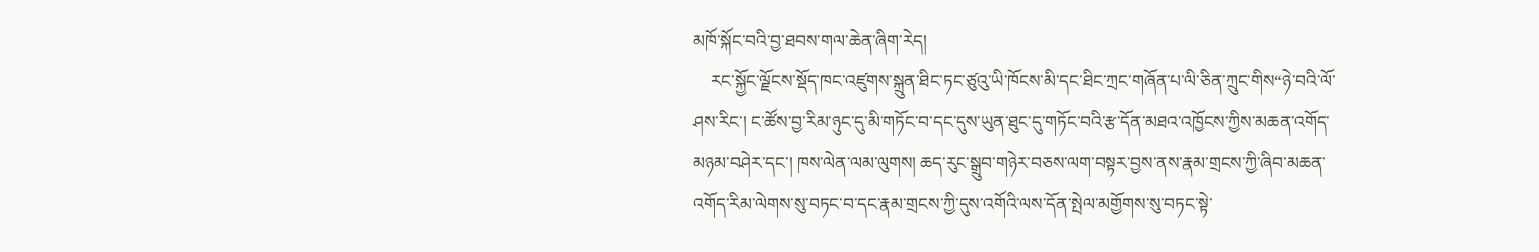མཁོ་སྐོང་བའི་བྱ་ཐབས་གལ་ཆེན་ཞིག་རེད།
    རང་སྐྱོང་ལྗོངས་སྡོད་ཁང་འཛུགས་སྐྲུན་ཐིང་ཏང་ཙུའུ་ཡི་ཁོངས་མི་དང་ཐིང་ཀྲང་གཞོན་པ་ལི་ཅིན་ཀྲུང་གིས“ཉེ་བའི་ལོ་ཤས་རིང་། ང་ཚོས་བྱ་རིམ་ཉུང་དུ་མི་གཏོང་བ་དང་དུས་ཡུན་ཐུང་དུ་གཏོང་བའི་རྩ་དོན་མཐའ་འཁྱོངས་ཀྱིས་མཆན་འགོད་མཉམ་བཤེར་དང་། ཁས་ལེན་ལམ་ལུགས། ཆད་རུང་སྒྲུབ་གཉེར་བཅས་ལག་བསྟར་བྱས་ནས་རྣམ་གྲངས་ཀྱི་ཞིབ་མཆན་འགོད་རིམ་ལེགས་སུ་བཏང་བ་དང་རྣམ་གྲངས་ཀྱི་དུས་འགོའི་ལས་དོན་སྤེལ་མགྱོགས་སུ་བཏང་སྟེ་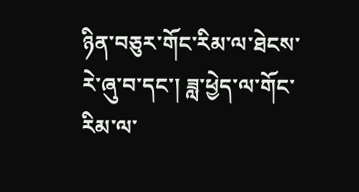ཉིན་བཅུར་གོང་རིམ་ལ་ཐེངས་རེ་ཞུ་བ་དང་། ཟླ་ཕྱེད་ལ་གོང་རིམ་ལ་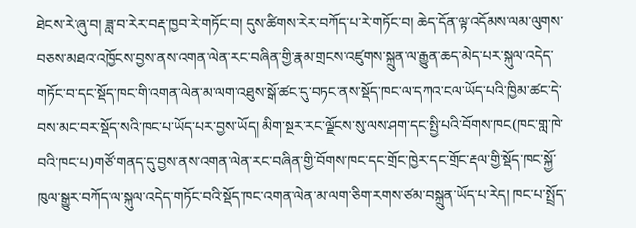ཐེངས་རེ་ཞུ་བ། ཟླ་བ་རེར་བརྡ་ཁྱབ་རེ་གཏོང་བ། དུས་ཚིགས་རེར་བཀོད་པ་རེ་གཏོང་བ། ཆེད་དོན་ལྟ་འདོམས་ལམ་ལུགས་བཅས་མཐའ་འཁྱོངས་བྱས་ནས་འགན་ལེན་རང་བཞིན་གྱི་རྣམ་གྲངས་འཛུགས་སྐྲུན་ལ་རྒྱུན་ཆད་མེད་པར་སྐུལ་འདེད་གཏོང་བ་དང་སྡོད་ཁང་གི་འགན་ལེན་མ་ལག་འཐུས་སྒོ་ཚང་དུ་བཏང་ནས་སྡོད་ཁང་ལ་དཀའ་ངལ་ཡོད་པའི་ཁྱིམ་ཚང་དེ་བས་མང་བར་སྡོད་སའི་ཁང་པ་ཡོད་པར་བྱས་ཡོད། མིག་སྔར་རང་ལྗོངས་སུ་ལས་ཤག་དང་སྤྱི་པའི་བོགས་ཁང(ཁང་གླ་ཁེ་བའི་ཁང་པ)གཙོ་གནད་དུ་བྱས་ནས་འགན་ལེན་རང་བཞིན་གྱི་བོགས་ཁང་དང་གྲོང་ཁྱེར་དང་གྲོང་རྡལ་གྱི་སྡོད་ཁང་སྐྱོ་ཁུལ་སྒྱུར་བཀོད་ལ་སྐུལ་འདེད་གཏོང་བའི་སྡོད་ཁང་འགན་ལེན་མ་ལག་ཅིག་རགས་ཙམ་བསྐྲུན་ཡོད་པ་རེད། ཁང་པ་སྤྲོད་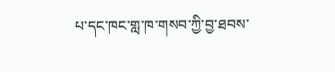པ་དང་ཁང་གླ་ཁ་གསབ་ཀྱི་བྱ་ཐབས་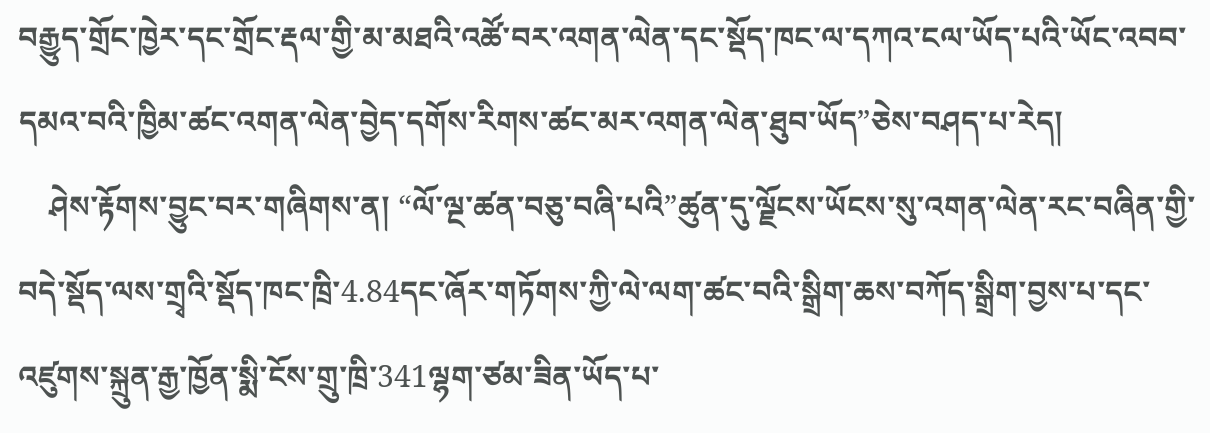བརྒྱུད་གྲོང་ཁྱེར་དང་གྲོང་རྡལ་གྱི་མ་མཐའི་འཚོ་བར་འགན་ལེན་དང་སྡོད་ཁང་ལ་དཀའ་ངལ་ཡོད་པའི་ཡོང་འབབ་དམའ་བའི་ཁྱིམ་ཚང་འགན་ལེན་བྱེད་དགོས་རིགས་ཚང་མར་འགན་ལེན་ཐུབ་ཡོད”ཅེས་བཤད་པ་རེད།
    ཤེས་རྟོགས་བྱུང་བར་གཞིགས་ན། “ལོ་ལྔ་ཚན་བཅུ་བཞི་པའི”ཚུན་དུ་ལྗོངས་ཡོངས་སུ་འགན་ལེན་རང་བཞིན་གྱི་བདེ་སྡོད་ལས་གྲྭའི་སྡོད་ཁང་ཁྲི་4.84དང་ཞོར་གཏོགས་ཀྱི་ལེ་ལག་ཚང་བའི་སྒྲིག་ཆས་བཀོད་སྒྲིག་བྱས་པ་དང་འཛུགས་སྐྲུན་རྒྱ་ཁྱོན་སྨི་ངོས་གྲུ་ཁྲི་341ལྷག་ཙམ་ཟིན་ཡོད་པ་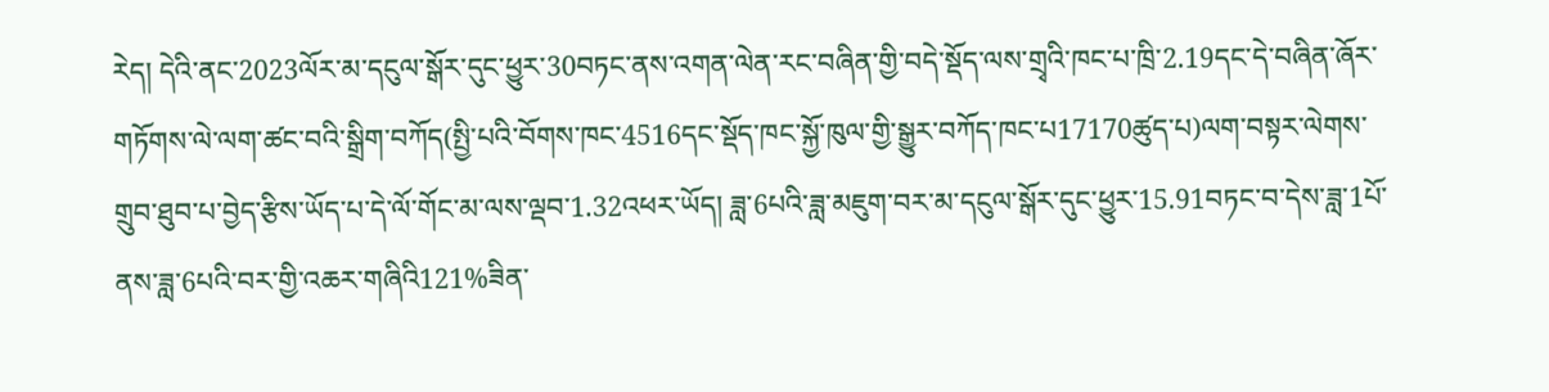རེད། དེའི་ནང་2023ལོར་མ་དངུལ་སྒོར་དུང་ཕྱུར་30བཏང་ནས་འགན་ལེན་རང་བཞིན་གྱི་བདེ་སྡོད་ལས་གྲྭའི་ཁང་པ་ཁྲི་2.19དང་དེ་བཞིན་ཞོར་གཏོགས་ལེ་ལག་ཚང་བའི་སྒྲིག་བཀོད(སྤྱི་པའི་བོགས་ཁང་4516དང་སྡོད་ཁང་སྐྱོ་ཁུལ་གྱི་སྒྱུར་བཀོད་ཁང་པ17170ཚུད་པ)ལག་བསྟར་ལེགས་གྲུབ་ཐུབ་པ་བྱེད་རྩིས་ཡོད་པ་དེ་ལོ་གོང་མ་ལས་ལྡབ་1.32འཕར་ཡོད། ཟླ་6པའི་ཟླ་མཇུག་བར་མ་དངུལ་སྒོར་དུང་ཕྱུར་15.91བཏང་བ་དེས་ཟླ་1པོ་ནས་ཟླ་6པའི་བར་གྱི་འཆར་གཞིའི121%ཟིན་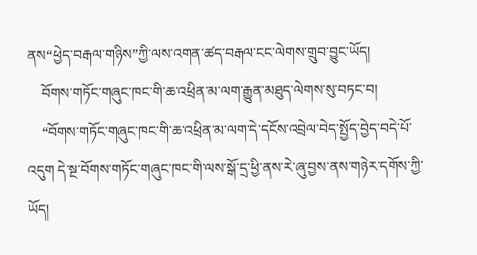ནས“ཕྱེད་བརྒལ་གཉིས”ཀྱི་ལས་འགན་ཚད་བརྒལ་ངང་ལེགས་གྲུབ་བྱུང་ཡོད།
    བོགས་གཏོང་གཞུང་ཁང་གི་ཆ་འཕྲིན་མ་ལག་རྒྱུན་མཐུད་ལེགས་སུ་བཏང་བ།
    “བོགས་གཏོང་གཞུང་ཁང་གི་ཆ་འཕྲིན་མ་ལག་དེ་དངོས་འབྲེལ་བེད་སྤྱོད་བྱེད་བདེ་པོ་འདུག དེ་སྔ་བོགས་གཏོང་གཞུང་ཁང་གི་ལས་སྒོ་དྲ་ཕྱི་ནས་རེ་ཞུ་བྱས་ནས་གཉེར་དགོས་ཀྱི་ཡོད།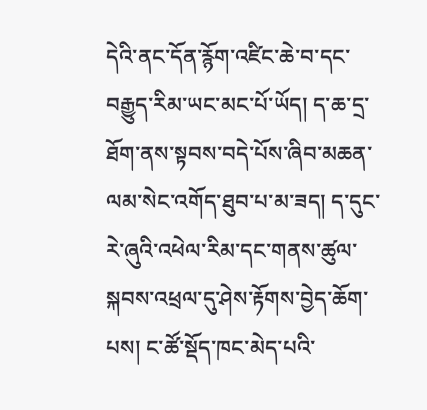དེའི་ནང་དོན་རྙོག་འཛིང་ཆེ་བ་དང་བརྒྱུད་རིམ་ཡང་མང་པོ་ཡོད། ད་ཆ་དྲ་ཐོག་ནས་སྟབས་བདེ་པོས་ཞིབ་མཆན་ལམ་སེང་འགོད་ཐུབ་པ་མ་ཟད། ད་དུང་རེ་ཞུའི་འཕེལ་རིམ་དང་གནས་ཚུལ་སྐབས་འཕྲལ་དུ་ཤེས་རྟོགས་བྱེད་ཆོག་པས། ང་ཚོ་སྡོད་ཁང་མེད་པའི་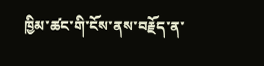ཁྱིམ་ཚང་གི་ངོས་ནས་བརྗོད་ན་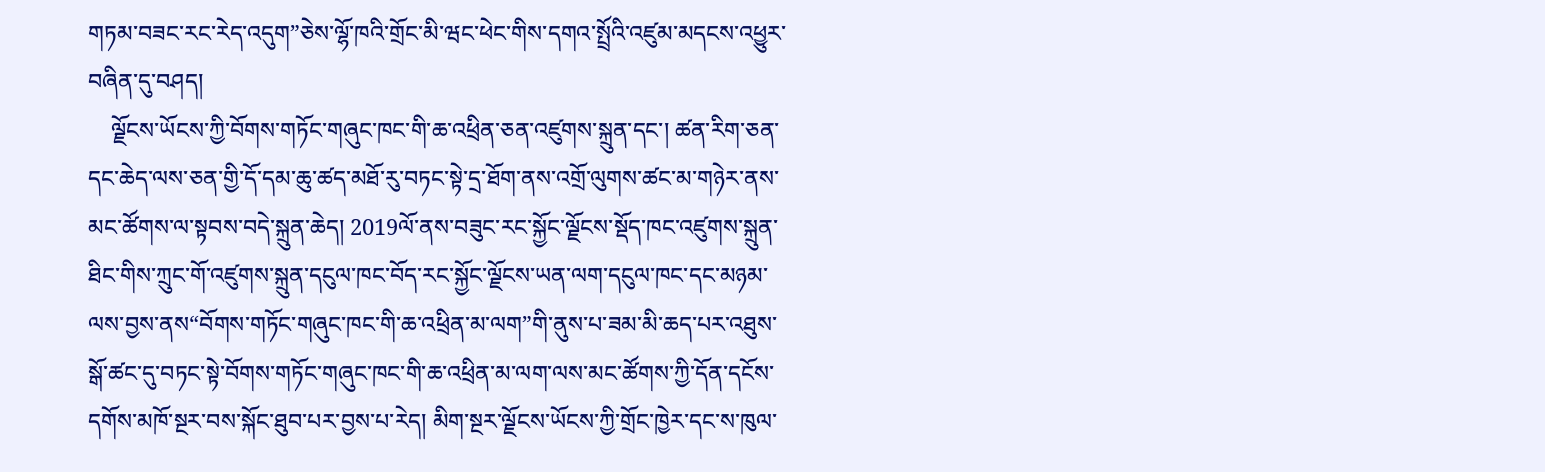གཏམ་བཟང་རང་རེད་འདུག”ཅེས་ལྷོ་ཁའི་གྲོང་མི་ཝང་ཕེང་གིས་དགའ་སྤྲོའི་འཛུམ་མདངས་འཕྱུར་བཞིན་དུ་བཤད།
    ལྗོངས་ཡོངས་ཀྱི་བོགས་གཏོང་གཞུང་ཁང་གི་ཆ་འཕྲིན་ཅན་འཛུགས་སྐྲུན་དང་། ཚན་རིག་ཅན་དང་ཆེད་ལས་ཅན་གྱི་དོ་དམ་ཆུ་ཚད་མཐོ་རུ་བཏང་སྟེ་དྲ་ཐོག་ནས་འགྲོ་ལུགས་ཚང་མ་གཉེར་ནས་མང་ཚོགས་ལ་སྟབས་བདེ་སྐྲུན་ཆེད། 2019ལོ་ནས་བཟུང་རང་སྐྱོང་ལྗོངས་སྡོད་ཁང་འཛུགས་སྐྲུན་ཐིང་གིས་ཀྲུང་གོ་འཛུགས་སྐྲུན་དངུལ་ཁང་བོད་རང་སྐྱོང་ལྗོངས་ཡན་ལག་དངུལ་ཁང་དང་མཉམ་ལས་བྱས་ནས“བོགས་གཏོང་གཞུང་ཁང་གི་ཆ་འཕྲིན་མ་ལག”གི་ནུས་པ་ཟམ་མི་ཆད་པར་འཐུས་སྒོ་ཚང་དུ་བཏང་སྟེ་བོགས་གཏོང་གཞུང་ཁང་གི་ཆ་འཕྲིན་མ་ལག་ལས་མང་ཚོགས་ཀྱི་དོན་དངོས་དགོས་མཁོ་སྔར་བས་སྐོང་ཐུབ་པར་བྱས་པ་རེད། མིག་སྔར་ལྗོངས་ཡོངས་ཀྱི་གྲོང་ཁྱེར་དང་ས་ཁུལ་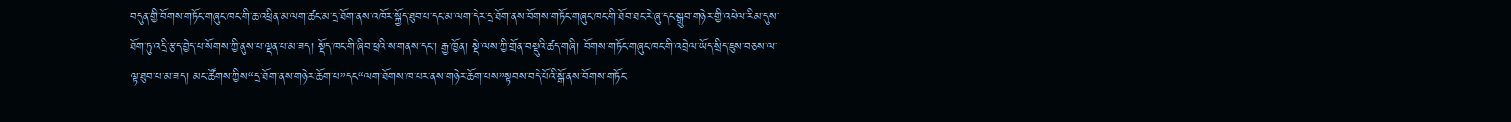བདུན་གྱི་བོགས་གཏོང་གཞུང་ཁང་གི་ཆ་འཕྲིན་མ་ལག་ཚང་མ་དྲ་ཐོག་ནས་འཁོར་སྐྱོད་ཐུབ་པ་དང་མ་ལག་དེར་དྲ་ཐོག་ནས་བོགས་གཏོང་གཞུང་ཁང་གི་ཐོབ་ཐང་རེ་ཞུ་དང་སྒྲུབ་གཉེར་གྱི་འཕེལ་རིམ་དུས་ཐོག་ཏུ་འདྲི་རྩད་བྱེད་པ་སོགས་ཀྱི་ནུས་པ་ལྡན་པ་མ་ཟད། སྡོད་ཁང་གི་ཞིབ་ཕྲའི་ས་གནས་དང་། རྒྱ་ཁྱོན། སྡེ་ལས་ཀྱི་གྲོན་བསྡུའི་ཚད་གཞི། བོགས་གཏོང་གཞུང་ཁང་གི་འབྲེལ་ཡོད་སྲིད་ཇུས་བཅས་ལ་ལྟ་ཐུབ་པ་མ་ཟད། མང་ཚོགས་ཀྱིས“དྲ་ཐོག་ནས་གཉེར་ཆོག་པ”དང“ལག་ཐོགས་ཁ་པར་ནས་གཉེར་ཆོག་པས”སྟབས་བདེ་པོའི་སྒོ་ནས་བོགས་གཏོང་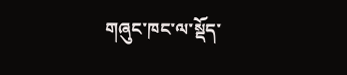གཞུང་ཁང་ལ་སྡོད་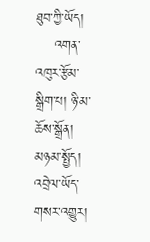ཐུབ་ཀྱི་ཡོད།
    འགན་འཁུར་རྩོམ་སྒྲིག་པ། ཉི་མ་ཆོས་སྒྲོན།
མཉམ་སྤྱོད།
འབྲེལ་ཡོད་གསར་འགྱུར།